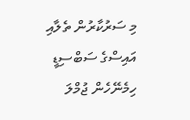މި ސަރުކާރުން ތެލާއި އައިސްގެ ސަބްސިޑީ ހިމެނޭހެން ޖުމްލަ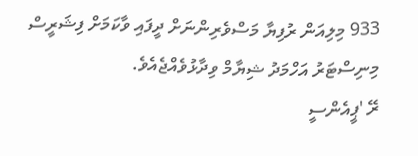933 މިލިއަން ރުފިޔާ މަސްވެރިންނަށް ދީފައި ވާކަމަށް ފިޝަރީސް މިނިސްޓަރު އަހްމަދު ޝިޔާމް ވިދާޅުވެއްޖެއެވެ.
ރޭ 'ޕީއެންސީ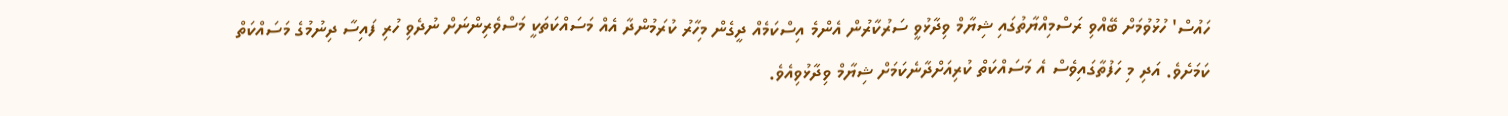ހައުސް' ހުޅުވުމަށް ބޭއްވި ރަސްމިއްޔާތުގައި ޝިޔާމް ވިދާޅުވީ ސަރުކާރުން އެންމެ އިސްކަމެއް ދީގެން މިހާރު ކުރަމުންދާ އެއް މަސައްކަތަކީ މަސްވެރިންނަށް ނުދެވި ހުރި ފައިސާ ދިނުމުގެ މަސައްކަތް ކަމަށެވެ. އަދި މި ހަފުތާގައިވެސް އެ މަސައްކަތް ކުރިއަށްދާނެކަމަށް ޝިޔާމް ވިދާޅުވިއެވެ.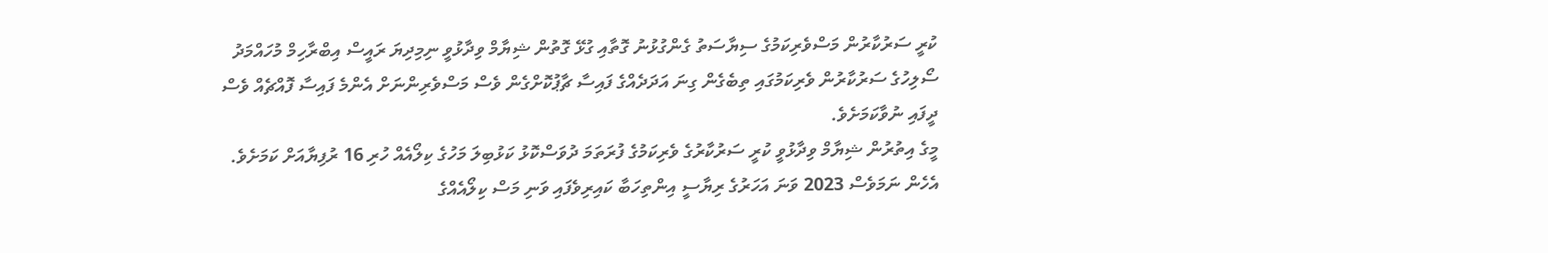ކުރީ ސަރުކާރުން މަސްވެރިކަމުގެ ސިޔާސަތު ގެންގުޅުނު ގޮތާއި ގުޅޭ ގޮތުން ޝިޔާމް ވިދާޅުވީ ނިމިދިޔަ ރައީސް އިބްރާހިމް މުހައްމަދު ސޯލިހުގެ ސަރުކާރުން ވެރިކަމުގައި ތިބެގެން ގިނަ އަދަދެއްގެ ފައިސާ ޗާޕުކޮށްގެން ވެސް މަސްވެރިންނަށް އެންމެ ފައިސާ ފޮއްޗެއް ވެސް ދީފައި ނުވާކަމަށެވެ.
މީގެ އިތުރުން ޝިޔާމް ވިދާޅުވީ ކުރީ ސަރުކާރުގެ ވެރިކަމުގެ ފުރަތަމަ ދުވަސްކޮޅު ކަޅުބިލަ މަހުގެ ކިލޯއެއް ހުރި 16 ރުފިޔާއަށް ކަމަށެވެ. އެހެން ނަމަވެސް 2023 ވަނަ އަހަރުގެ ރިޔާސީ އިންތިހަބާ ކައިރިވެފައި ވަނި މަސް ކިލޯއެއްގެ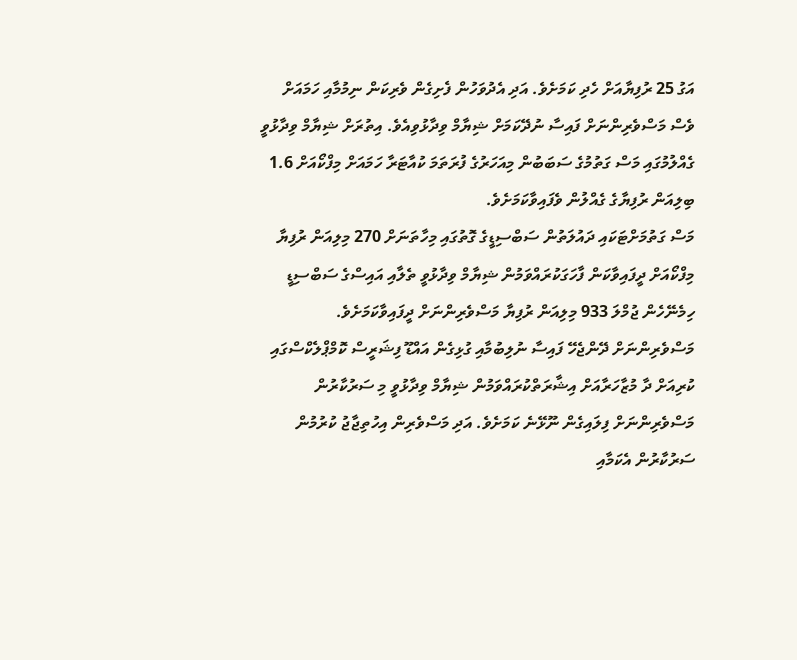އަގު 25 ރުފިޔާއަށް ހެދި ކަމަށެވެ. އަދި އެދުވަހުން ފެށިގެން ވެރިކަން ނިމުމާއި ހަމައަށް ވެސް މަސްވެރިންނަށް ފައިސާ ނުދޭކަމަށް ޝިޔާމް ވިދާޅުވިއެވެ. އިތުރަށް ޝިޔާމް ވިދާޅުވީ ގެއްލުމުގައި މަސް ގަތުމުގެ ސަބަބުން މިއަހަރުގެ ފުރަތަމަ ކުއާޓަރާ ހަމައަށް މިފްކޯއަށް 1.6 ބިލިއަން ރުފިޔާގެ ގެއްލުން ވެފައިވާކަމަށެވެ.
މަސް ގަތުމަށްޓަކައި ދައުލަތުން ސަބްސިޑީގެ ގޮތުގައި މިހާތަނަށް 270 މިލިއަން ރުފިޔާ މިފްކޯއަށް ދީފައިވާކަން ފާހަގަކުރައްވަމުން ޝިޔާމް ވިދާޅުވީ ތެލާއި އައިސްގެ ސަބްސިޑީ ހިމެނޭހެން ޖުމްލަ 933 މިލިއަން ރުފިޔާ މަސްވެރިންނަށް ދީފައިވާކަމަށެވެ.
މަސްވެރިންނަށް ދޭންޖެހޭ ފައިސާ ނުލިބުމާއި ގުޅިގެން އައްޑޫ ފިޝަރީސް ކޮމްޕްލެކްސްގައި ކުރިއަށް ދާ މުޒާހަރާއަށް އިޝާރަތްކުރައްވަމުން ޝިޔާމް ވިދާޅުވީ މި ސަރުކާރުން މަސްވެރިންނަށް ފިލައިގެން ނޫޅޭނެ ކަމަށެވެ. އަދި މަސްވެރިން އިހުތިޖާޖު ކުރުމުން ސަރުކާރުން އެކަމާއި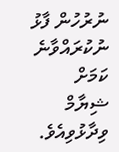ނުރުހުން ފާޅު ނުކުރައްވާނެ ކަމަށް ޝިޔާމް ވިދާޅުވިއެވެ.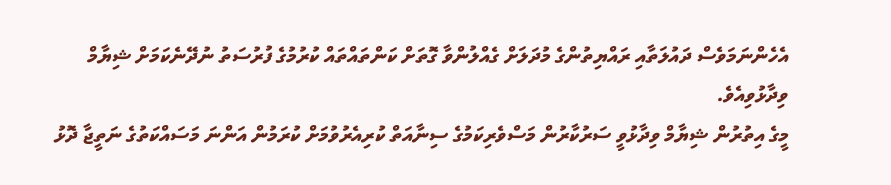އެހެންނަމަވެސް ދައުލަތާއި ރައްޔިތުންގެ މުދަލަށް ގެއްލުންވާ ގޮތަށް ކަންތައްތައް ކުރުމުގެ ފުރުސަތު ނުދޭނެކަމަށް ޝިޔާމް ވިދާޅުވިއެވެ.
މީގެ އިތުރުން ޝިޔާމް ވިދާޅުވީ ސަރުކާރުން މަސްވެރިކަމުގެ ސިނާއަތް ކުރިއެރުވުމަށް ކުރަމުން އަންނަ މަސައްކަތުގެ ނަތީޖާ ދޮޅު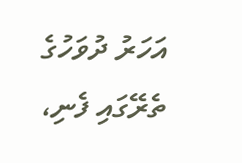އަހަރު ދުވަހުގެ ތެރޭގައި ފެނި،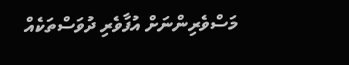މަސްވެރިންނަށް އުފާވެރި ދުވަސްތަކެއް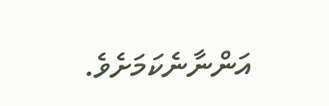އަންނާނެކަމަށެވެ.